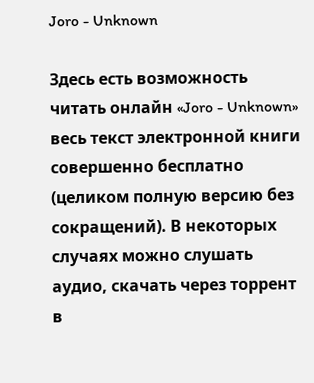Joro - Unknown

Здесь есть возможность читать онлайн «Joro - Unknown» весь текст электронной книги совершенно бесплатно (целиком полную версию без сокращений). В некоторых случаях можно слушать аудио, скачать через торрент в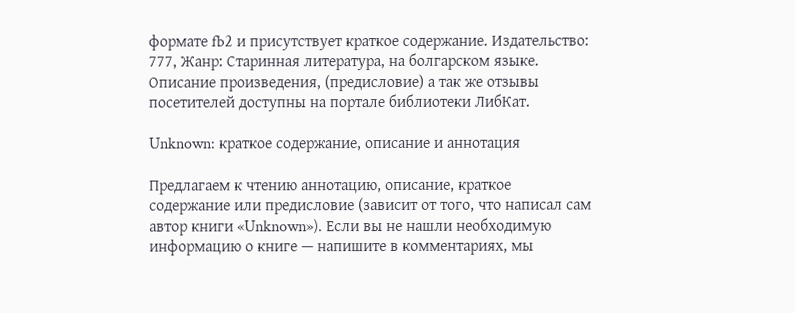формате fb2 и присутствует краткое содержание. Издательство: 777, Жанр: Старинная литература, на болгарском языке. Описание произведения, (предисловие) а так же отзывы посетителей доступны на портале библиотеки ЛибКат.

Unknown: краткое содержание, описание и аннотация

Предлагаем к чтению аннотацию, описание, краткое содержание или предисловие (зависит от того, что написал сам автор книги «Unknown»). Если вы не нашли необходимую информацию о книге — напишите в комментариях, мы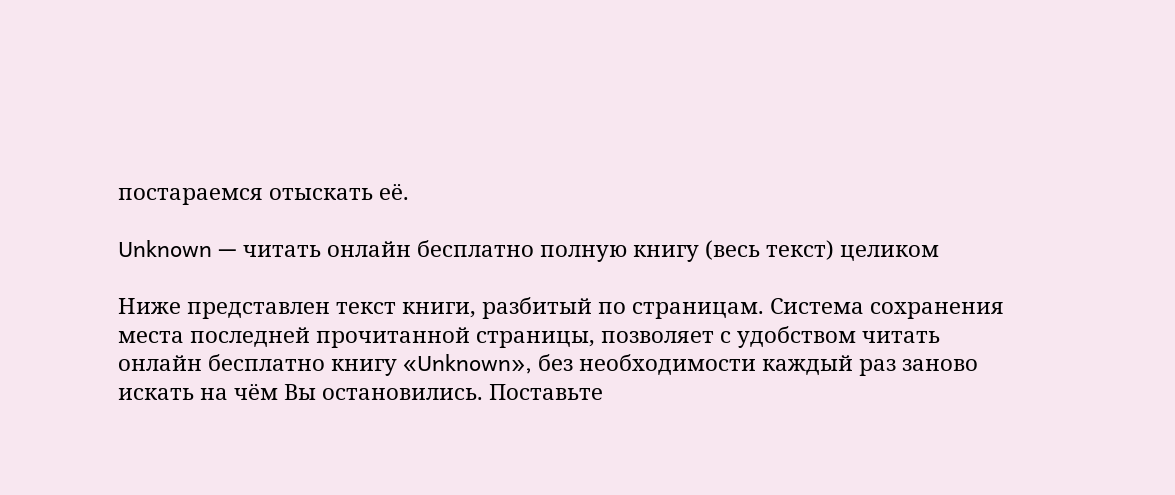постараемся отыскать её.

Unknown — читать онлайн бесплатно полную книгу (весь текст) целиком

Ниже представлен текст книги, разбитый по страницам. Система сохранения места последней прочитанной страницы, позволяет с удобством читать онлайн бесплатно книгу «Unknown», без необходимости каждый раз заново искать на чём Вы остановились. Поставьте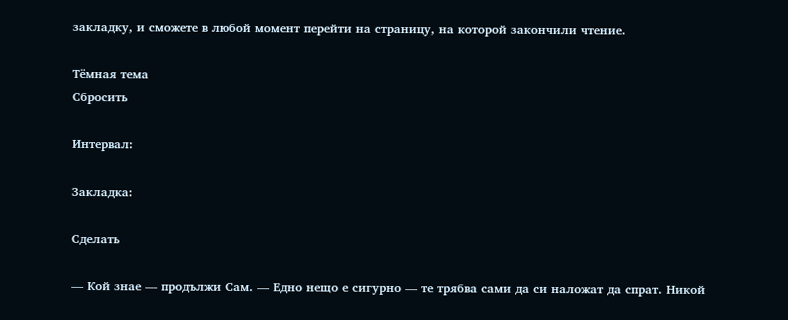закладку, и сможете в любой момент перейти на страницу, на которой закончили чтение.

Тёмная тема
Сбросить

Интервал:

Закладка:

Сделать

— Кой знае — продължи Сам. — Едно нещо е сигурно — те трябва сами да си наложат да спрат. Никой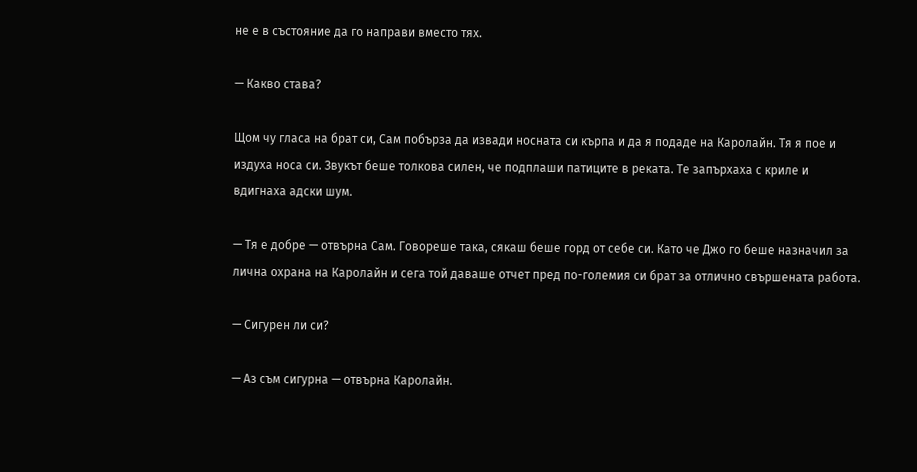не е в състояние да го направи вместо тях.

— Какво става?

Щом чу гласа на брат си, Сам побърза да извади носната си кърпа и да я подаде на Каролайн. Тя я пое и издуха носа си. Звукът беше толкова силен, че подплаши патиците в реката. Те запърхаха с криле и вдигнаха адски шум.

— Тя е добре — отвърна Сам. Говореше така, сякаш беше горд от себе си. Като че Джо го беше назначил за лична охрана на Каролайн и сега той даваше отчет пред по-големия си брат за отлично свършената работа.

— Сигурен ли си?

— Аз съм сигурна — отвърна Каролайн.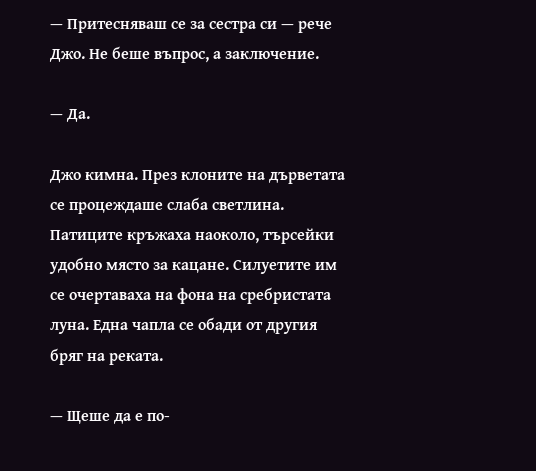— Притесняваш се за сестра си — рече Джо. Не беше въпрос, а заключение.

— Да.

Джо кимна. През клоните на дърветата се процеждаше слаба светлина. Патиците кръжаха наоколо, търсейки удобно място за кацане. Силуетите им се очертаваха на фона на сребристата луна. Една чапла се обади от другия бряг на реката.

— Щеше да е по-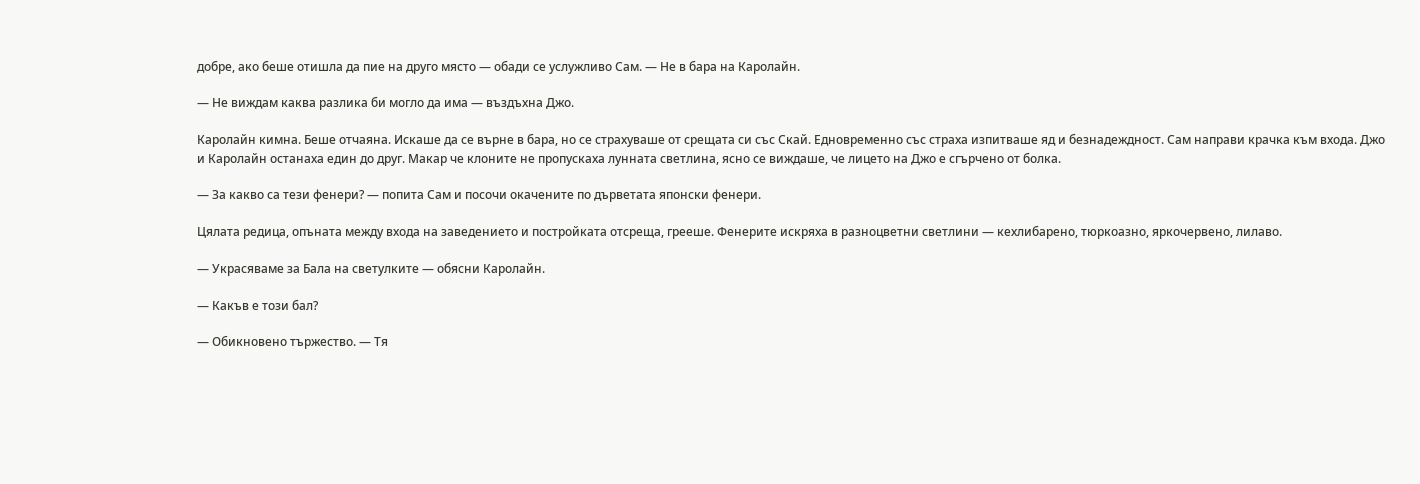добре, ако беше отишла да пие на друго място — обади се услужливо Сам. — Не в бара на Каролайн.

— Не виждам каква разлика би могло да има — въздъхна Джо.

Каролайн кимна. Беше отчаяна. Искаше да се върне в бара, но се страхуваше от срещата си със Скай. Едновременно със страха изпитваше яд и безнадеждност. Сам направи крачка към входа. Джо и Каролайн останаха един до друг. Макар че клоните не пропускаха лунната светлина, ясно се виждаше, че лицето на Джо е сгърчено от болка.

— За какво са тези фенери? — попита Сам и посочи окачените по дърветата японски фенери.

Цялата редица, опъната между входа на заведението и постройката отсреща, грееше. Фенерите искряха в разноцветни светлини — кехлибарено, тюркоазно, яркочервено, лилаво.

— Украсяваме за Бала на светулките — обясни Каролайн.

— Какъв е този бал?

— Обикновено тържество. — Тя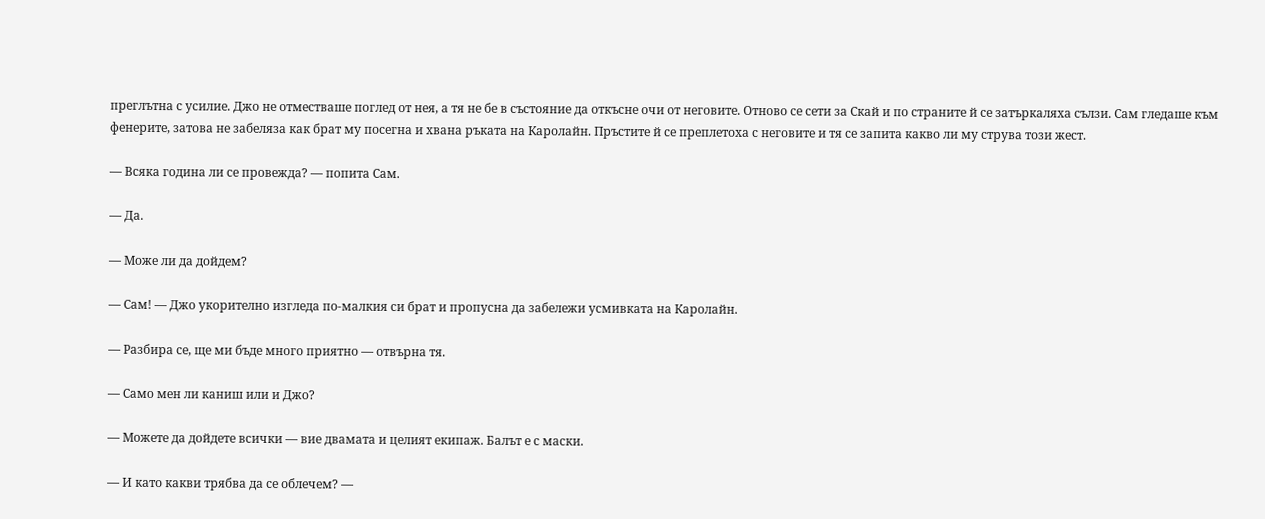преглътна с усилие. Джо не отместваше поглед от нея, а тя не бе в състояние да откъсне очи от неговите. Отново се сети за Скай и по страните й се затъркаляха сълзи. Сам гледаше към фенерите, затова не забеляза как брат му посегна и хвана ръката на Каролайн. Пръстите й се преплетоха с неговите и тя се запита какво ли му струва този жест.

— Всяка година ли се провежда? — попита Сам.

— Да.

— Може ли да дойдем?

— Сам! — Джо укорително изгледа по-малкия си брат и пропусна да забележи усмивката на Каролайн.

— Разбира се, ще ми бъде много приятно — отвърна тя.

— Само мен ли каниш или и Джо?

— Можете да дойдете всички — вие двамата и целият екипаж. Балът е с маски.

— И като какви трябва да се облечем? —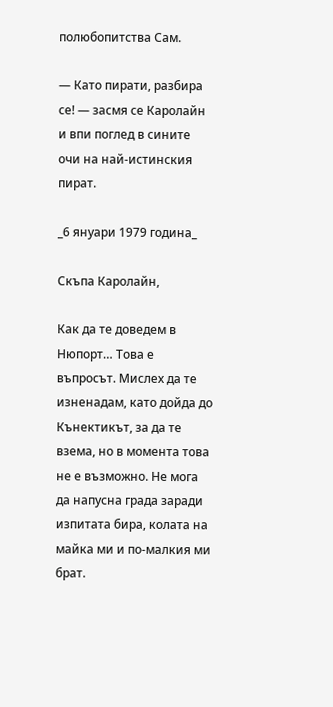полюбопитства Сам.

— Като пирати, разбира се! — засмя се Каролайн и впи поглед в сините очи на най-истинския пират.

_6 януари 1979 година_

Скъпа Каролайн,

Как да те доведем в Нюпорт… Това е въпросът. Мислех да те изненадам, като дойда до Кънектикът, за да те взема, но в момента това не е възможно. Не мога да напусна града заради изпитата бира, колата на майка ми и по-малкия ми брат.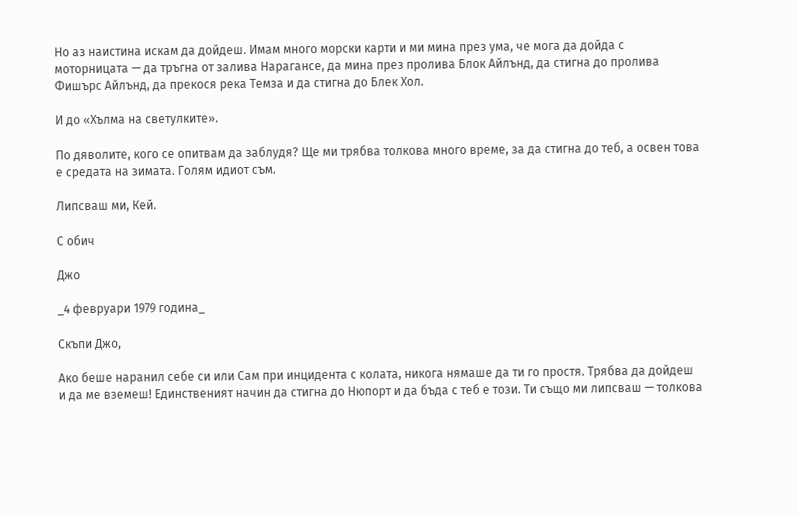Но аз наистина искам да дойдеш. Имам много морски карти и ми мина през ума, че мога да дойда с моторницата — да тръгна от залива Нарагансе, да мина през пролива Блок Айлънд, да стигна до пролива Фишърс Айлънд, да прекося река Темза и да стигна до Блек Хол.

И до «Хълма на светулките».

По дяволите, кого се опитвам да заблудя? Ще ми трябва толкова много време, за да стигна до теб, а освен това е средата на зимата. Голям идиот съм.

Липсваш ми, Кей.

С обич

Джо

_4 февруари 1979 година_

Скъпи Джо,

Ако беше наранил себе си или Сам при инцидента с колата, никога нямаше да ти го простя. Трябва да дойдеш и да ме вземеш! Единственият начин да стигна до Нюпорт и да бъда с теб е този. Ти също ми липсваш — толкова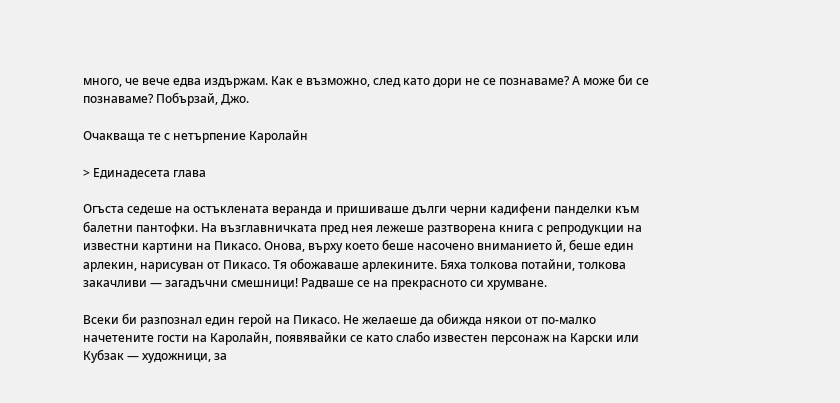много, че вече едва издържам. Как е възможно, след като дори не се познаваме? А може би се познаваме? Побързай, Джо.

Очакваща те с нетърпение Каролайн

> Единадесета глава

Огъста седеше на остъклената веранда и пришиваше дълги черни кадифени панделки към балетни пантофки. На възглавничката пред нея лежеше разтворена книга с репродукции на известни картини на Пикасо. Онова, върху което беше насочено вниманието й, беше един арлекин, нарисуван от Пикасо. Тя обожаваше арлекините. Бяха толкова потайни, толкова закачливи — загадъчни смешници! Радваше се на прекрасното си хрумване.

Всеки би разпознал един герой на Пикасо. Не желаеше да обижда някои от по-малко начетените гости на Каролайн, появявайки се като слабо известен персонаж на Карски или Кубзак — художници, за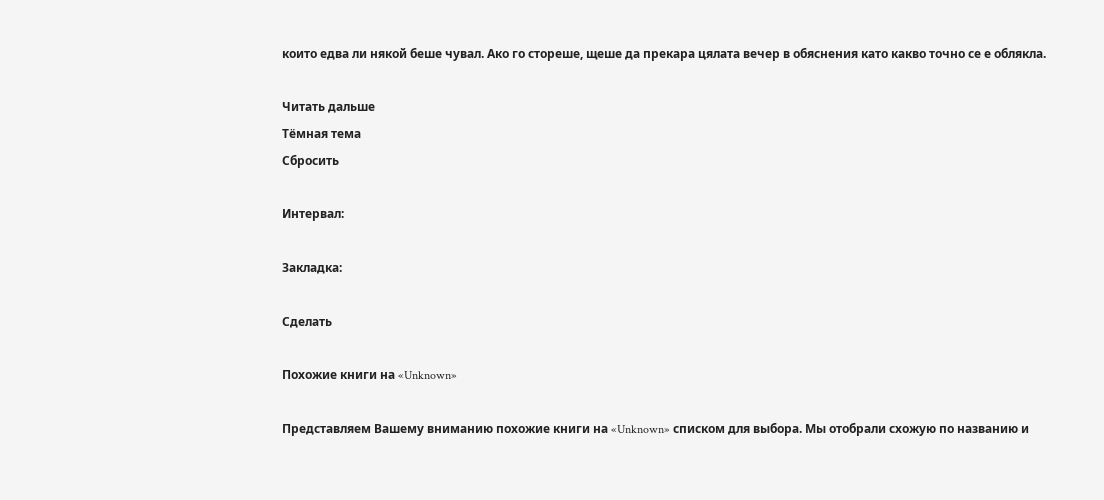които едва ли някой беше чувал. Ако го стореше, щеше да прекара цялата вечер в обяснения като какво точно се е облякла.

Читать дальше
Тёмная тема
Сбросить

Интервал:

Закладка:

Сделать

Похожие книги на «Unknown»

Представляем Вашему вниманию похожие книги на «Unknown» списком для выбора. Мы отобрали схожую по названию и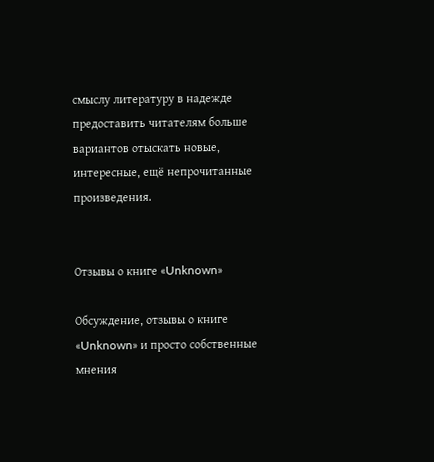смыслу литературу в надежде предоставить читателям больше вариантов отыскать новые, интересные, ещё непрочитанные произведения.


Отзывы о книге «Unknown»

Обсуждение, отзывы о книге «Unknown» и просто собственные мнения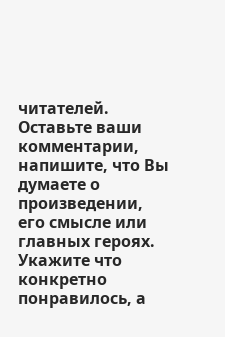читателей. Оставьте ваши комментарии, напишите, что Вы думаете о произведении, его смысле или главных героях. Укажите что конкретно понравилось, а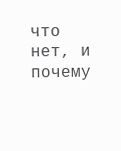что нет, и почему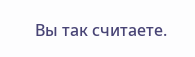Вы так считаете.